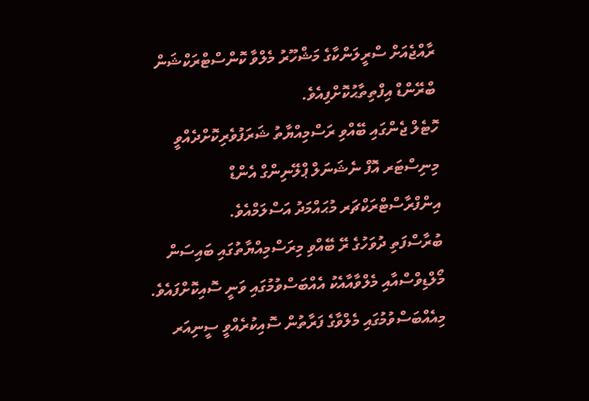ރާއްޖެއަށް ސްރީލަންކާގެ މަޝްހޫރު މެލްވާ ކޮންސްޓްރަކްޝަން ބްރޭންޑް އިފްތިތާޙުކޮށްފިއެވެ.
ހޮޓެލް ޖެންގައި ބޭއްވި ރަސްމިއްޔާތު ޝަރަފުވެރިކޮށްދެއްވީ މިނިސްޓަރ އޮފް ނެޝަނަލް ޕްލޭނިންގް އެންޑް އިންފްރާސްޓްރަކްޗަރ މުޙައްމަދު އަސްލަމްއެވެ.
ބުރާސްފަތި ދުވަހުގެ ރޭ ބޭއްވި މިރަސްމިއްޔާތުގައި ބައިސަން މޯލްޑިވްސްއާއި މެލްވާއާއެކު އެއްބަސްވުމުގައި ވަނީ ސޮއިކޮށްފައެވެ.
މިއެއްބަސްވުމުގައި މެލްވާގެ ފަރާތުން ސޮއިކުރެއްވީ ސީނިއަރ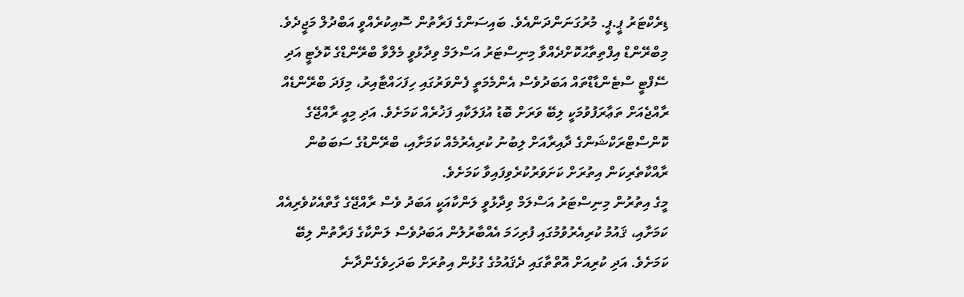ޑިރެކްޓަރު ޕީ.ޕީ. މުރުގަނަންދަންއެވެ. ބައިސަންގެ ފަރާތުން ސޮއިކުރެއްވީ އަބްދުލް މަޖީދެވެ.
މިބްރޭންޑް އިފްތިތާޙުކޮށްދެއްވާ މިނިސްޓަރު އަސްލަމް ވިދާޅުވީ މެލްވާ ބްރޭންޑްގެ ކޮލެޓީ އަދި ސޭފްޓީ ސްޓެންޑާޑްތައް އަބަދުވެސް އެންމެމަތީ ފެންވަރުގައި ހިފަހައްޓާއިރު، މިފަދަ ބްރޭންޑެއް ރާއްޖެއަށް ތަޢާރަފުވުމަކީ ލިބޭ ވަރަށް ބޮޑު އުފަލަކާއި ފަޚުރެއް ކަމަށެވެ. އަދި މިއީ ރާއްޖޭގެ ކޮންސްޓްރަކްޝަންގެ ދާއިރާއަށް ލިބުނު ކުރިއެރުމެއް ކަމަށާއި، ބްރޭންޑުގެ ސަބަބުން ރާއްކާތެރިކަން އިތުރަށް ކަށަވަރުކުރެވިފައިވާ ކަމަށެވެ.
މީގެ އިތުރުން މިނިސްޓަރު އަސްލަމް ވިދާޅުވީ ލަންކާއަކީ އަބަދު ވެސް ރާއްޖޭގެ ގާތްއެކުވެރިއެއް ކަމަށާއި، ޤައުމު ކުރިއެރުވުމުގައި ފުރިހަމަ އެއްބާރުލުން އަބަދުވެސް ލަންކާގެ ފަރާތުން ލިބޭ ކަމަށެވެ. އަދި ކުރިއަށް އޮތްތާގައި ދެޤައުމުގެ ގުޅުން އިތުރަށް ބަދަހިވެގެންދާނެ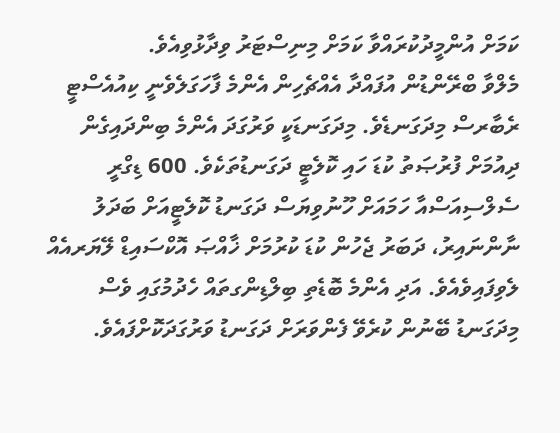ކަމަށް އުންމީދުކުރައްވާ ކަމަށް މިނިސްޓަރު ވިދާޅުވިއެވެ.
މެލްވާ ބްރޭންޑުން އުފައްދާ އެއްޗެހިން އެންމެ ފާހަގަލެވެނީ ކިއުއެސްޓީ ރެބާރސް މިދަގަނޑެވެ. މިދަގަނޑަކީ ވަރުގަދަ އެންމެ ބިންދައިގެން ދިއުމަށް ފުރުޞަތު ކުޑަ ހައި ކޮލެޓީ ދަގަނޑުތަކެވެ. 600 ޑިގްރީ ސެލްސިއަސްއާ ހަމައަށް ހޫނުވިޔަސް ދަގަނޑު ކޮލެޓީއަށް ބަދަލު ނާންނައިރު، ދަބަރު ޖެހުން ކުޑަ ކުރުމަށް ޚާއްޞަ އޮކްސައިޑް ލޭޔަރއެއް ލެވިފައިވެއެވެ. އަދި އެންމެ ބޮޑެތި ބިލްޑިންގތައް ހެދުމުގައި ވެސް މިދަގަނޑު ބޭނުން ކުރެވޭ ފެންވަރަށް ދަގަނޑު ވަރުގަދަކޮށްފައެވެ.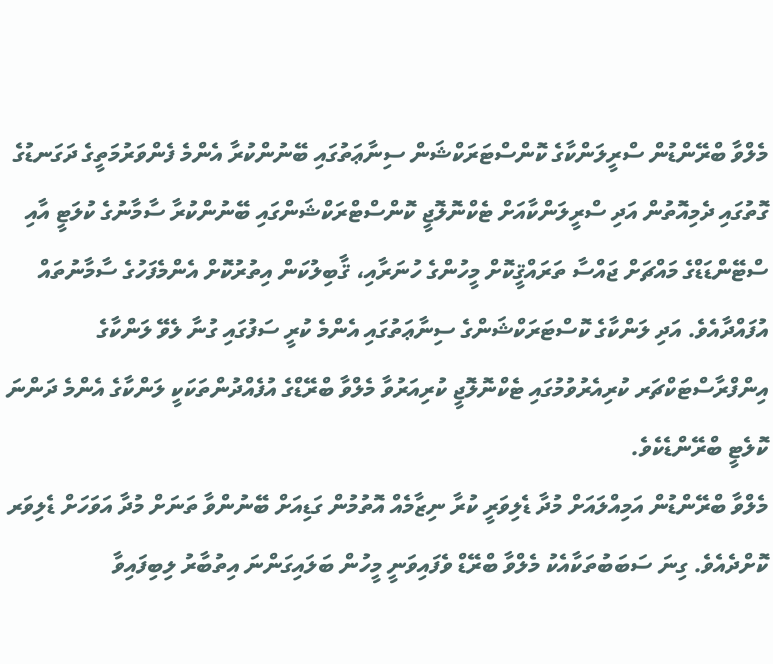މެލްވާ ބްރޭންޑުން ސްރީލަންކާގެ ކޮންސްޓަރަކްޝަން ސިނާޢަތުގައި ބޭނުންކުރާ އެންމެ ފެންވަރުމަތީގެ ދަގަނޑުގެ ގޮތުގައި ދެމިއޮތުން އަދި ސްރީލަންކާއަށް ޓެކްނޮލޮޖީ ކޮންސްޓްރަކްޝަންގައި ބޭނުންކުރާ ސާމާނުގެ ކުލަޓީ އާއި ސްޓޭންޑަޑްގެ މައްޗަށް ޖައްސާ ތަރައްޤީކޮށް މީހުންގެ ހުނަރާއި، ޤާބިލުކަން އިތުރުކޮށް އެންމެފަހުގެ ސާމާނުތައް އުފައްދާއެވެ. އަދި ލަންކާގެ ކޮސްޓަރަކްޝަންގެ ސިނާޢަތުގައި އެންމެ ކުރީ ސަފުގައި ގުނާ ލެވޭ ލަންކާގެ އިންފްރާސްޓަކްޗަރ ކުރިއެރުވުމުގައި ޓެކްނޮލޮޖީ ކުރިއަރުވާ މެލްވާ ބްރޭޑްގެ އުފެއްދުންތަކަކީ ލަންކާގެ އެންމެ ދަންނަ ކޮލެޓީ ބްރޭންޑެކެވެ.
މެލްވާ ބްރޭންޑުން އަމިއްލައަށް މުދާ ޑެލިވަރީ ކުރާ ނިޒާމެއް އޮތުމުން ގަޑިއަށް ބޭނުންވާ ތަނަށް މުދާ އަވަހަށް ޑެލިވަރ ކޮށްދެއެވެ. ގިނަ ސަބަބުތަކާއެކު މެލްވާ ބްރޭޑް ވެފައިވަނީ މީހުން ބަލައިގަންނަ އިތުބާރު ލިބިފައިވާ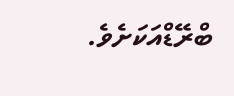ބްރޭޑްއަކަށެވެ.